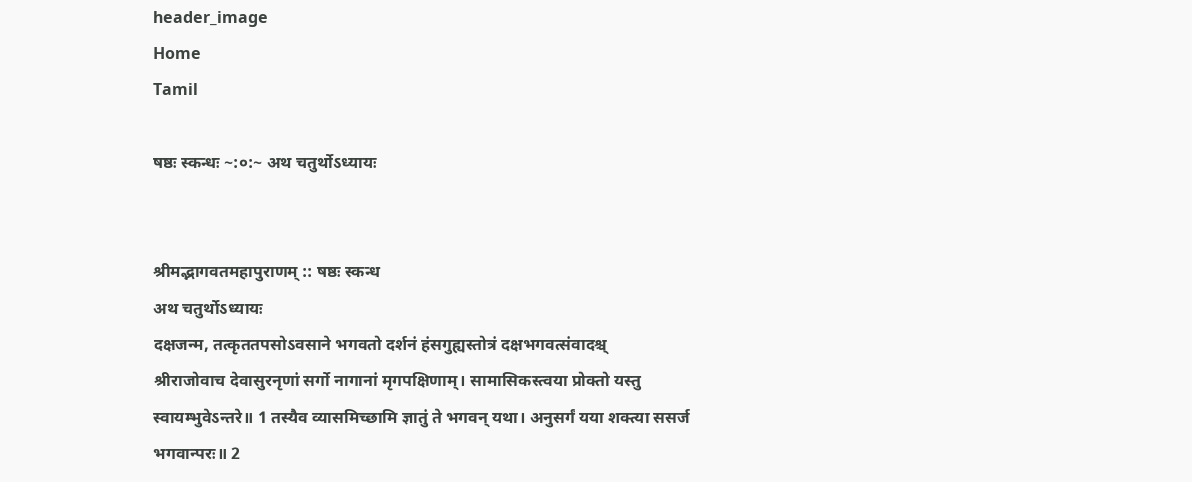header_image
Home
Tamil

षष्ठः स्कन्धः ~:०:~ अथ चतुर्थोऽध्यायः


श्रीमद्भागवतमहापुराणम् :: षष्ठः स्कन्ध
अथ चतुर्थोऽध्यायः
दक्षजन्म, तत्कृततपसोऽवसाने भगवतो दर्शनं हंसगुह्यस्तोत्रं दक्षभगवत्संवादश्च्
श्रीराजोवाच देवासुरनृणां सर्गो नागानां मृगपक्षिणाम्। सामासिकस्त्वया प्रोक्तो यस्तु स्वायम्भुवेऽन्तरे॥ 1 तस्यैव व्यासमिच्छामि ज्ञातुं ते भगवन् यथा। अनुसर्गं यया शक्त्या ससर्ज भगवान्परः॥ 2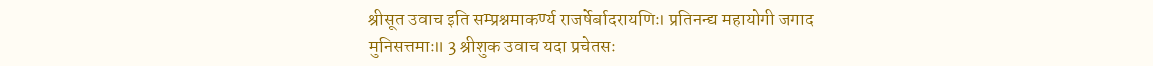श्रीसूत उवाच इति सम्प्रश्नमाकर्ण्य राजर्षेर्बादरायणिः। प्रतिनन्द्य महायोगी जगाद मुनिसत्तमाः॥ 3 श्रीशुक उवाच यदा प्रचेतसः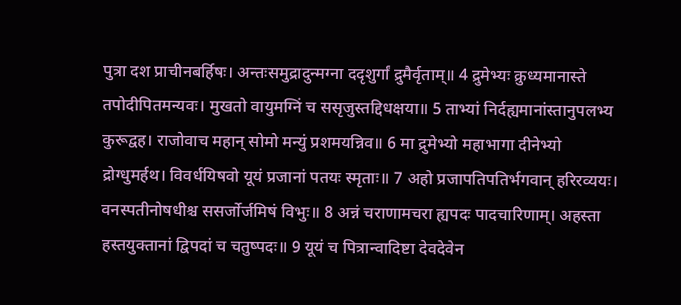पुत्रा दश प्राचीनबर्हिषः। अन्तःसमुद्रादुन्मग्ना ददृशुर्गां द्रुमैर्वृताम्॥ 4 द्रुमेभ्यः क्रुध्यमानास्ते तपोदीपितमन्यवः। मुखतो वायुमग्निं च ससृजुस्तद्दिधक्षया॥ 5 ताभ्यां निर्दह्यमानांस्तानुपलभ्य कुरूद्वह। राजोवाच महान् सोमो मन्युं प्रशमयन्निव॥ 6 मा द्रुमेभ्यो महाभागा दीनेभ्यो द्रोग्धुमर्हथ। विवर्धयिषवो यूयं प्रजानां पतयः स्मृताः॥ 7 अहो प्रजापतिपतिर्भगवान् हरिरव्ययः। वनस्पतीनोषधीश्च ससर्जोर्जमिषं विभुः॥ 8 अन्नं चराणामचरा ह्यपदः पादचारिणाम्। अहस्ता हस्तयुक्तानां द्विपदां च चतुष्पदः॥ 9 यूयं च पित्रान्वादिष्टा देवदेवेन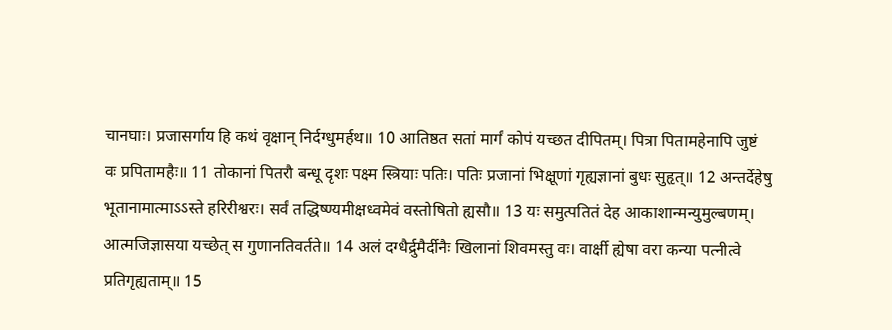चानघाः। प्रजासर्गाय हि कथं वृक्षान् निर्दग्धुमर्हथ॥ 10 आतिष्ठत सतां मार्गं कोपं यच्छत दीपितम्। पित्रा पितामहेनापि जुष्टं वः प्रपितामहैः॥ 11 तोकानां पितरौ बन्धू दृशः पक्ष्म स्त्रियाः पतिः। पतिः प्रजानां भिक्षूणां गृह्यज्ञानां बुधः सुहृत्॥ 12 अन्तर्देहेषु भूतानामात्माऽऽस्ते हरिरीश्वरः। सर्वं तद्धिष्ण्यमीक्षध्वमेवं वस्तोषितो ह्यसौ॥ 13 यः समुत्पतितं देह आकाशान्मन्युमुल्बणम्। आत्मजिज्ञासया यच्छेत् स गुणानतिवर्तते॥ 14 अलं दग्धैर्द्रुमैर्दीनैः खिलानां शिवमस्तु वः। वार्क्षी ह्येषा वरा कन्या पत्नीत्वे प्रतिगृह्यताम्॥ 15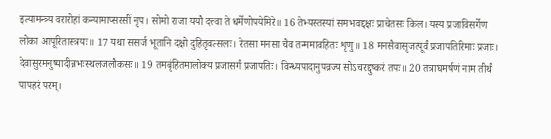इत्यामन्त्र्य वरारोहां कन्यामाप्सरसीं नृप। सोमो राजा ययौ दत्त्वा ते धर्मेणोपयेमिरे॥ 16 तेभ्यस्तस्यां समभवद्दक्षः प्राचेतसः किल। यस्य प्रजाविसर्गेण लोका आपूरितास्त्रयः॥ 17 यथा ससर्ज भूतानि दक्षो दुहितृवत्सलः। रेतसा मनसा चैव तन्ममावहितः शृणु॥ 18 मनसैवासृजत्पूर्वं प्रजापतिरिमाः प्रजाः। देवासुरमनुष्यादीन्नभःस्थलजलौकसः॥ 19 तमबृंहितमालोक्य प्रजासर्गं प्रजापतिः। विन्ध्यपादानुपव्रज्य सोऽचरद्दुष्करं तपः॥ 20 तत्राघमर्षणं नाम तीर्थं पापहरं परम्।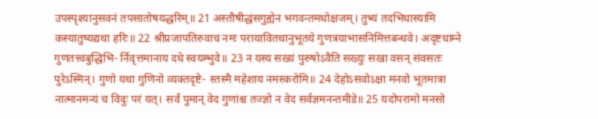उपस्पृश्यानुसवनं तपसातोषयद्धरिम्॥ 21 अस्तौषीद्धंसगुह्येन भगवन्तमधोक्षजम्। तुभ्यं तदभिधास्यामि कस्यातुष्यद्यथा हरिः॥ 22 श्रीप्रजापतिरुवाच नमः परायावितथानुभूतये गुणत्रयाभासनिमित्तबन्धवे। अदृष्टधाम्ने गुणतत्त्वबुद्धिभि- र्निवृत्तमानाय दधे स्वयम्भुवे॥ 23 न यस्य सख्यं पुरुषोऽवैति सख्युः सखा वसन् संवसतः पुरेऽस्मिन्। गुणो यथा गुणिनो व्यक्तदृष्टे- स्तस्मै महेशाय नमस्करोमि॥ 24 देहोऽसवोऽक्षा मनवो भूतमात्रा नात्मानमन्यं च विदुः परं यत्। सर्वं पुमान् वेद गुणांश्च तज्ज्ञो न वेद सर्वज्ञमनन्तमीडे॥ 25 यदोपरामो मनसो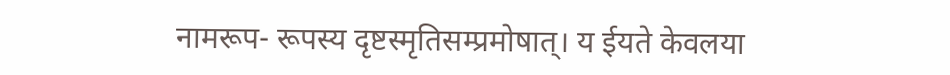नामरूप- रूपस्य दृष्टस्मृतिसम्प्रमोषात्। य ईयते केवलया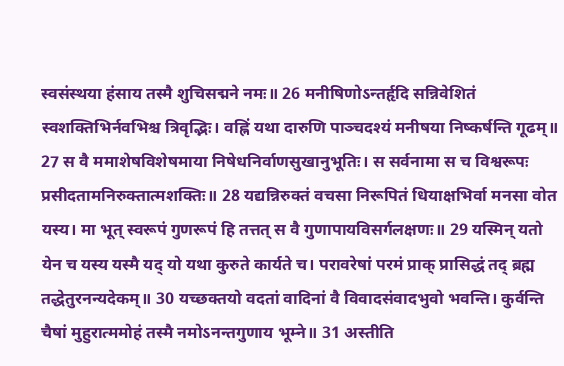स्वसंस्थया हंसाय तस्मै शुचिसद्मने नमः॥ 26 मनीषिणोऽन्तर्हृदि सन्निवेशितं स्वशक्तिभिर्नवभिश्च त्रिवृद्भिः। वह्निं यथा दारुणि पाञ्चदश्यं मनीषया निष्कर्षन्ति गूढम्॥ 27 स वै ममाशेषविशेषमाया निषेधनिर्वाणसुखानुभूतिः। स सर्वनामा स च विश्वरूपः प्रसीदतामनिरुक्तात्मशक्तिः॥ 28 यद्यन्निरुक्तं वचसा निरूपितं धियाक्षभिर्वा मनसा वोत यस्य। मा भूत् स्वरूपं गुणरूपं हि तत्तत् स वै गुणापायविसर्गलक्षणः॥ 29 यस्मिन् यतो येन च यस्य यस्मै यद् यो यथा कुरुते कार्यते च। परावरेषां परमं प्राक् प्रासिद्धं तद् ब्रह्म तद्धेतुरनन्यदेकम्॥ 30 यच्छक्तयो वदतां वादिनां वै विवादसंवादभुवो भवन्ति। कुर्वन्ति चैषां मुहुरात्ममोहं तस्मै नमोऽनन्तगुणाय भूम्ने॥ 31 अस्तीति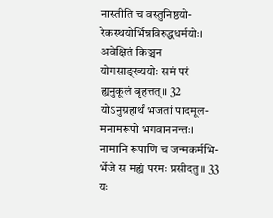नास्तीति च वस्तुनिष्ठयो- रेकस्थयोर्भिन्नविरुद्धधर्मयोः। अवेक्षितं किञ्चन योगसाङ्ख्ययोः समं परं ह्यनुकूलं बृहत्तत्॥ 32 योऽनुग्रहार्थं भजतां पादमूल- मनामरूपो भगवाननन्तः। नामानि रूपाणि च जन्मकर्मभि- र्भेजे स मह्यं परमः प्रसीदतु॥ 33 यः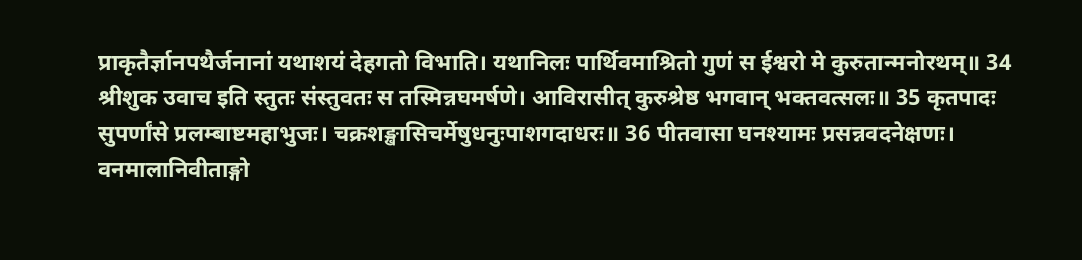प्राकृतैर्ज्ञानपथैर्जनानां यथाशयं देहगतो विभाति। यथानिलः पार्थिवमाश्रितो गुणं स ईश्वरो मे कुरुतान्मनोरथम्॥ 34 श्रीशुक उवाच इति स्तुतः संस्तुवतः स तस्मिन्नघमर्षणे। आविरासीत् कुरुश्रेष्ठ भगवान् भक्तवत्सलः॥ 35 कृतपादः सुपर्णांसे प्रलम्बाष्टमहाभुजः। चक्रशङ्खासिचर्मेषुधनुःपाशगदाधरः॥ 36 पीतवासा घनश्यामः प्रसन्नवदनेक्षणः। वनमालानिवीताङ्गो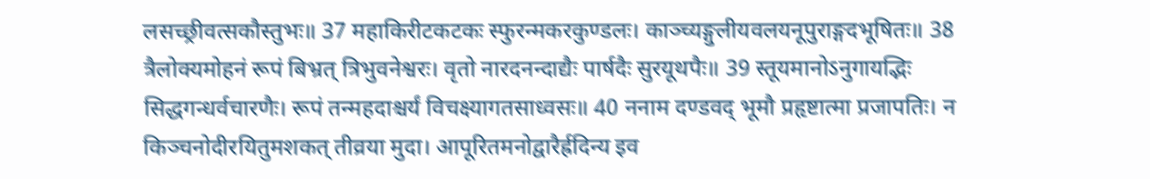लसच्छ्रीवत्सकौस्तुभः॥ 37 महाकिरीटकटकः स्फुरन्मकरकुण्डलः। काञ्च्यङ्गुलीयवलयनूपुराङ्गदभूषितः॥ 38 त्रैलोक्यमोहनं रूपं बिभ्रत् त्रिभुवनेश्वरः। वृतो नारदनन्दाद्यैः पार्षदैः सुरयूथपैः॥ 39 स्तूयमानोऽनुगायद्भिः सिद्धगन्धर्वचारणैः। रूपं तन्महदाश्चर्यं विचक्ष्यागतसाध्वसः॥ 40 ननाम दण्डवद् भूमौ प्रहृष्टात्मा प्रजापतिः। न किञ्चनोदीरयितुमशकत् तीव्रया मुदा। आपूरितमनोद्वारैर्ह्रदिन्य इव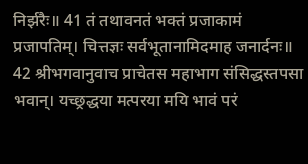निर्झरैः॥ 41 तं तथावनतं भक्तं प्रजाकामं प्रजापतिम्। चित्तज्ञः सर्वभूतानामिदमाह जनार्दनः॥ 42 श्रीभगवानुवाच प्राचेतस महाभाग संसिद्धस्तपसा भवान्। यच्छ्रद्धया मत्परया मयि भावं परं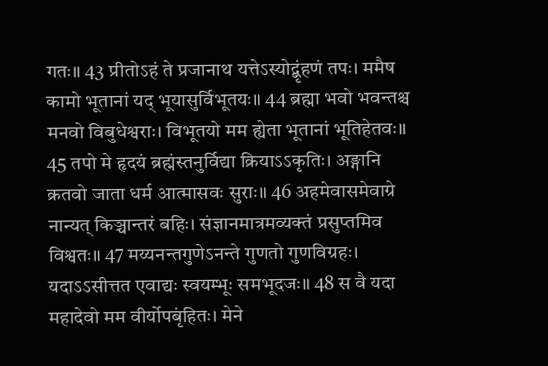गतः॥ 43 प्रीतोऽहं ते प्रजानाथ यत्तेऽस्योद्बृंहणं तपः। ममैष कामो भूतानां यद् भूयासुर्विभूतयः॥ 44 ब्रह्मा भवो भवन्तश्च मनवो विबुधेश्वराः। विभूतयो मम ह्येता भूतानां भूतिहेतवः॥ 45 तपो मे हृदयं ब्रह्मंस्तनुर्विद्या क्रियाऽऽकृतिः। अङ्गानि क्रतवो जाता धर्म आत्मासवः सुराः॥ 46 अहमेवासमेवाग्रे नान्यत् किञ्चान्तरं बहिः। संज्ञानमात्रमव्यक्तं प्रसुप्तमिव विश्वतः॥ 47 मय्यनन्तगुणेऽनन्ते गुणतो गुणविग्रहः। यदाऽऽसीत्तत एवाद्यः स्वयम्भूः समभूदजः॥ 48 स वै यदा महादेवो मम वीर्योपबृंहितः। मेने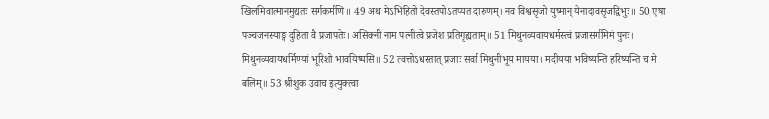खिलमिवात्मानमुद्यतः सर्गकर्मणि॥ 49 अथ मेऽभिहितो देवस्तपोऽतप्यत दारुणम्। नव विश्वसृजो युष्मान् येनादावसृजद्विभुः॥ 50 एषा पञ्चजनस्याङ्ग दुहिता वै प्रजापतेः। असिक्नी नाम पत्नीत्वे प्रजेश प्रतिगृह्यताम्॥ 51 मिथुनव्यवायधर्मस्त्वं प्रजासर्गमिमं पुनः। मिथुनव्यवायधर्मिण्यां भूरिशो भावयिष्यसि॥ 52 त्वत्तोऽधस्तात् प्रजाः सर्वा मिथुनीभूय मायया। मदीयया भविष्यन्ति हरिष्यन्ति च मे बलिम्॥ 53 श्रीशुक उवाच इत्युक्त्वा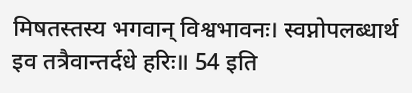मिषतस्तस्य भगवान् विश्वभावनः। स्वप्नोपलब्धार्थ इव तत्रैवान्तर्दधे हरिः॥ 54 इति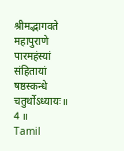श्रीमद्भागवते महापुराणे पारमहंस्यां संहितायां षष्ठस्कन्धे चतुर्थोऽध्यायः॥ 4 ॥
Tamil